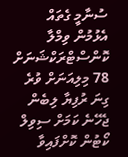ސުނާމީ ގެތައް އެޅުމުން ވިމްލާ ކޮންސްޓްރަކްޝަނަށް 78 މިލިއަނަށް ވުރެ ގިނަ ރުފިޔާ ލިބެން ޖެހޭނެ ކަމަށް ސިވިލް ކޯޓުން ކޮށްފައިވާ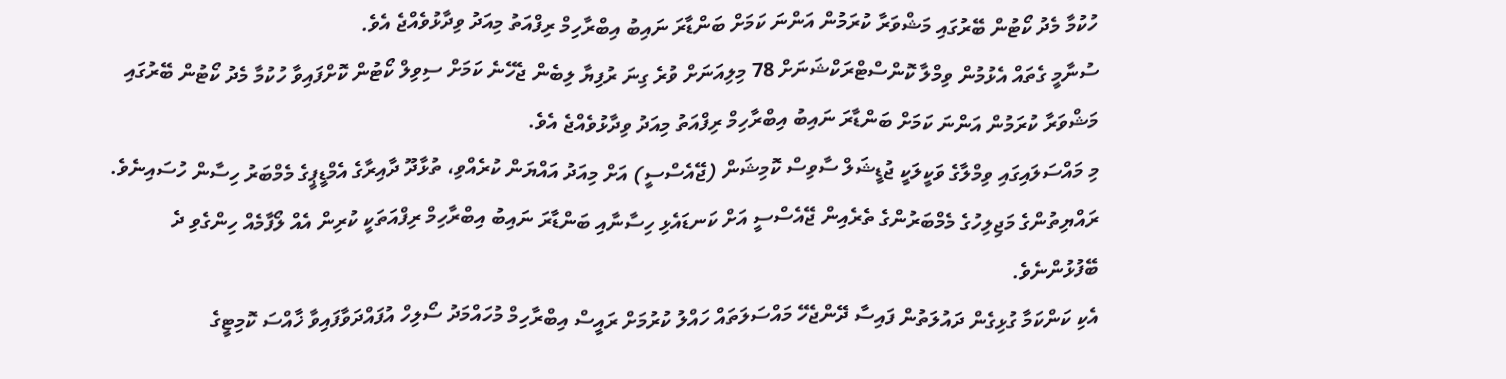ހުކުމާ މެދު ކޯޓުން ބޭރުގައި މަޝްވަރާ ކުރަމުން އަންނަ ކަމަށް ބަންޑާރަ ނައިބު އިބްރާހިމް ރިފްއަތު މިއަދު ވިދާޅުވެއްޖެ އެވެ.
ސުނާމީ ގެތައް އެޅުމުން ވިމްލާ ކޮންސްޓްރަކްޝަނަށް 78 މިލިއަނަށް ވުރެ ގިނަ ރުފިޔާ ލިބެން ޖެހޭނެ ކަމަށް ސިވިލް ކޯޓުން ކޮށްފައިވާ ހުކުމާ މެދު ކޯޓުން ބޭރުގައި މަޝްވަރާ ކުރަމުން އަންނަ ކަމަށް ބަންޑާރަ ނައިބު އިބްރާހިމް ރިފްއަތު މިއަދު ވިދާޅުވެއްޖެ އެވެ.
މި މައްސަލައިގައި ވިމްލާގެ ވަކީލަކީ ޖުޑީޝަލް ސާވިސް ކޮމިޝަން (ޖޭއެސްސީ) އަށް މިއަދު އައްޔަން ކުރެއްވި، ތުޅާދޫ ދާއިރާގެ އެމްޑީޕީގެ މެމްބަރު ހިސާން ހުސައިނެވެ. ރައްޔިތުންގެ މަޖިލިހުގެ މެމްބަރުންގެ ތެރެއިން ޖޭއެސްސީ އަށް ކަނޑައެޅި ހިސާނާއި ބަންޑާރަ ނައިބު އިބްރާހިމް ރިފްއަތަކީ ކުރިން އެއް ލޯފާމެއް ހިންގެވި ދެ ބޭފުޅުންނެވެ.
އެކި ކަންކަމާ ގުޅިގެން ދައުލަތުން ފައިސާ ދޭންޖެހޭ މައްސަލަތައް ހައްލު ކުރުމަށް ރައީސް އިބްރާހިމް މުހައްމަދު ސޯލިހް އުފައްދަވާފައިވާ ޚާއްސަ ކޮމިޓީގެ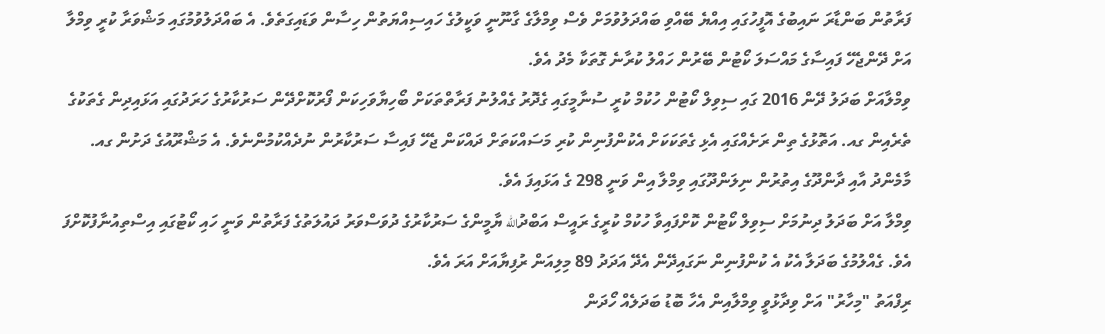ފަރާތުން ބަންޑާރަ ނައިބުގެ އޮފީހުގައި އިއްޔެ ބޭއްވި ބައްދަލުވުމަށް ވެސް ވިމްލާގެ ގާނޫނީ ވަކީލުގެ ހައިސިއްޔަތުން ހިސާން ވަޑައިގަތެވެ. އެ ބައްދަލުވުމުގައި މަޝްވަރާ ކުރީ ވިމްލާ އަށް ދޭންޖެހޭ ފައިސާގެ މައްސަލަ ކޯޓުން ބޭރުން ހައްލު ކުރާނެ ގޮތަކާ މެދު އެވެ.
ވިމްލާއަށް ބަދަލު ދޭން 2016 ގައި ސިވިލް ކޯޓުން ހުކުމް ކުރީ ސުނާމީގައި ގެދޮރު ގެއްލުނު ފަރާތްތަކަށް ބޯހިޔާވަހިކަން ފޯރުކޮށްދޭން ސަރުކާރުގެ ހަރަދުގައި އަޅައިދިން ގެތަކުގެ ތެރެއިން ގއ. އަތޮޅުގެ ތިން ރަށެއްގައި އެޅި ގެތަކަކަށް އެކުންފުނިން ކުރި މަސައްކަތަށް ދައްކަން ޖެހޭ ފައިސާ ސަރުކާރުން ނުދެއްކުމުންނެވެ. އެ މަޝްރޫއުގެ ދަށުން ގއ. މާމެންދު އާއި ދާންދޫގެ އިތުރުން ނިލަންދޫގައި ވިމްލާ އިން ވަނީ 298 ގެ އަޅައިފަ އެވެ.
ވިމްލާ އަށް ބަދަލު ދިނުމަށް ސިވިލް ކޯޓުން ކޮށްފައިވާ ހުކުމް ކުރީގެ ރައީސް އަބްދުالله ޔާމީންގެ ސަރުކާރުގެ ދުވަސްވަރު ދައުލަތުގެ ފަރާތުން ވަނީ ހައި ކޯޓުގައި އިސްތިއުނާފުކޮށްފަ އެވެ. ގެއްލުމުގެ ބަދަލާ އެކު އެ ކުންފުނިން ނަގައިދޭން އެދޭ އަދަދު 89 މިލިއަން ރުފިޔާއަށް އަރަ އެވެ.
ރިފްއަތު "މިހާރު" އަށް ވިދާޅުވީ ވިމްލާއިން އެހާ ބޮޑު ބަދަލެއް ހޯދަން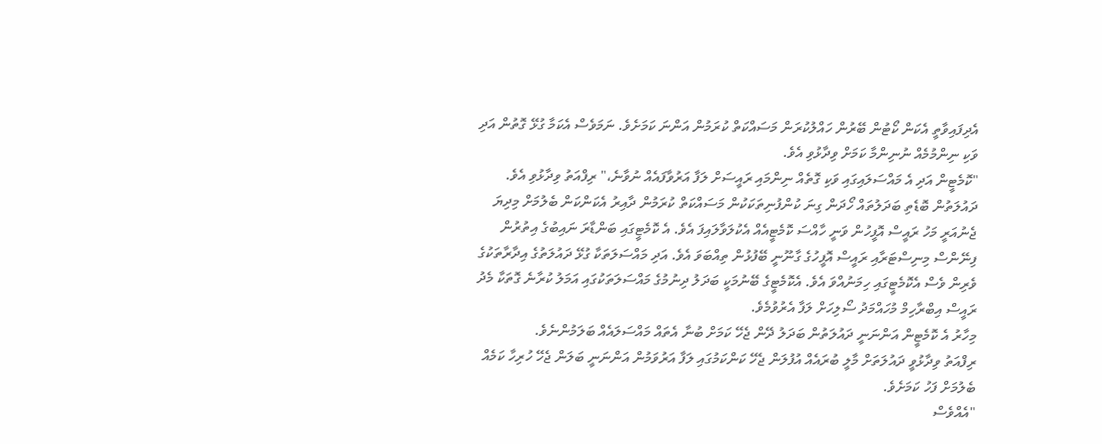އެދިފައިވާތީ އެކަން ކޯޓުން ބޭރުން ހައްލުކުރަން މަސައްކަތް ކުރަމުން އަންނަ ކަމަށެވެ. ނަމަވެސް އެކަމާ ގުޅޭ ގޮތުން އަދި ވަކި ނިންމުމެއް ނުނިންމާ ކަމަށް ވިދާޅުވި އެވެ.
"ކޮމެޓީން އަދި އެ މައްސަލައިގައި ވަކި ގޮތެއް ނިންމައި ރައީސަށް ލަފާ އަރުވާފައެއް ނުވާނެ،" ރިފްއަތު ވިދާޅުވި އެވެ.
ދައުލަތުން ބޮޑެތި ބަދަލުތައް ހޯދަން ގިނަ ކުންފުނިތަކަކުން މަސައްކަތް ކުރަމުން ދާއިރު އެކަންކަން ބެލުމަށް މިދިޔަ ޖެނުއަރީ މަހު ރައީސް އޮފީހުން ވަނީ ހާއްސަ ކޮމެޓީއެއް އެކުލަވާލައިފަ އެވެ. އެ ކޮމެޓީގައި ބަންޑާރަ ނައިބުގެ އިތުރުން ފިނޭންސް މިނިސްޓަރާއި ރައީސް އޮފީހުގެ ގާނޫނީ ބޭފުޅުން ތިއްބަވަ އެވެ. އަދި މައްސަލަތަކާ ގުޅޭ ދައުލަތުގެ އިދާރާތަކުގެ ވެރިން ވެސް އެކޮމެޓީގައި ހިމަނުއްވަ އެވެ. އެކޮމެޓީގެ ބޭނުމަކީ ބަދަލު ދިނުމުގެ މައްސަލަތަކުގައި އަމަލު ކުރާނެ ގޮތަކާ މެދު ރައީސް އިބްރާހިމް މުހައްމަދު ސޯލިހަށް ލަފާ އެރުވުމެވެ.
މިހާރު އެ ކޮމެޓީން އަންނަނީ ދައުލަތުން ބަދަލު ދޭން ޖެހޭ ކަމަށް ބުނާ އެތައް މައްސަލައެއް ބަލަމުންނެވެ.
ރިފްއަތު ވިދާޅުވީ ދައުލަތަށް މާލީ ބުރައެއް އުފުލަން ޖެހޭ ކަންކަމުގައި ލަފާ އަރުވަމުން އަންނަނީ ބަލަން ޖެހޭ ހުރިހާ ކަމެއް ބެލުމަށް ފަހު ކަމަށެވެ.
"އެއްވެސް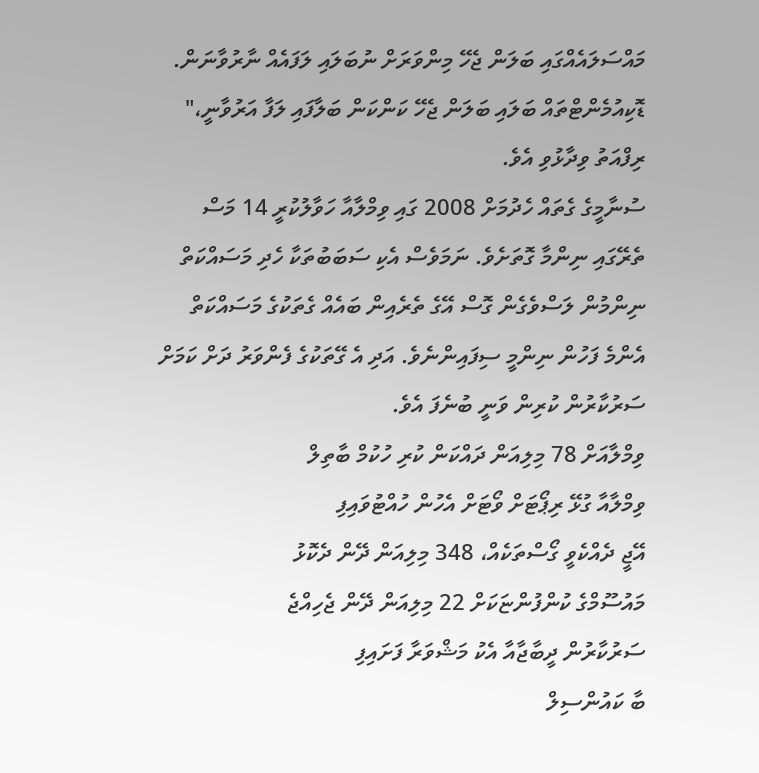މައްސަލައެއްގައި ބަލަން ޖެހޭ މިންވަރަށް ނުބަލައި ލަފައެއް ނާރުވާނަން. ޑޮކިއުމެންޓްތައް ބަލައި ބަލަން ޖެހޭ ކަންކަން ބަލާފައި ލަފާ އަރުވާނީ،" ރިފްއަތު ވިދާޅުވި އެވެ.
ސުނާމީގެ ގެތައް ހެދުމަށް 2008 ގައި ވިމްލާއާ ހަވާލުކުރީ 14 މަސް ތެރޭގައި ނިންމާ ގޮތަށެވެ. ނަމަވެސް އެކި ސަބަބުތަކާ ހެދި މަސައްކަތް ނިންމުން ލަސްވެގެން ގޮސް އޭގެ ތެރެއިން ބައެއް ގެތަކުގެ މަސައްކަތް އެންމެ ފަހުން ނިންމީ ސިފައިންނެވެ. އަދި އެ ގޭތަކުގެ ފެންވަރު ދަށް ކަމަށް ސަރުކާރުން ކުރިން ވަނީ ބުނެފަ އެވެ.
ވިމްލާއަށް 78 މިލިއަން ދައްކަން ކުރި ހުކުމް ބާތިލް
ވިމްލާއާ ގުޅޭ ރިޕޯޓަށް ވޯޓަށް އެހުން ހުއްޓުވައިފި
އޭޖީ ދެއްކެވީ ގޯސްތަކެއް، 348 މިލިއަން ދޭން ދެކޮޅު
މައުސޫމްގެ ކުންފުންޏަކަށް 22 މިލިއަން ދޭން ޖެހިއްޖެ
ސަރުކާރުން ދީބާޖާއާ އެކު މަޝްވަރާ ފަށައިފި
ބާ ކައުންސިލް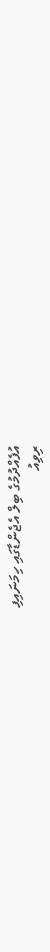އުފެއްދުމުގެ ބިލް އެޖެންޑާގައި ހިމަނައިފި
ރިވިއު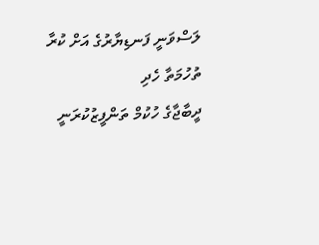ލަސްވަނީ ފަނޑިޔާރުގެ އަށް ކުރާ ތުހުމަތާ ހެދި
ދީބާޖާގެ ހުކުމް ތަންފީޒުކުރަނީ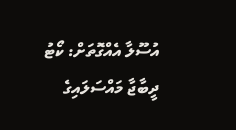އުސޫލާ އެއްގޮތަށް: ކޯޓު
ދީބާޖާ މައްސަލައިގެ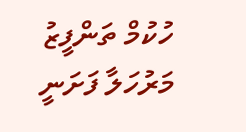ހުކުމް ތަންފީޒު މަރުހަލާ ފަށަނީ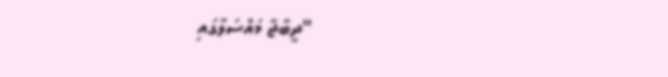"ދީބާޖާ މައްސަލާގައި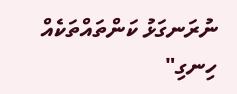ނުރަނގަޅު ކަންތައްތަކެއް ހިނގި"